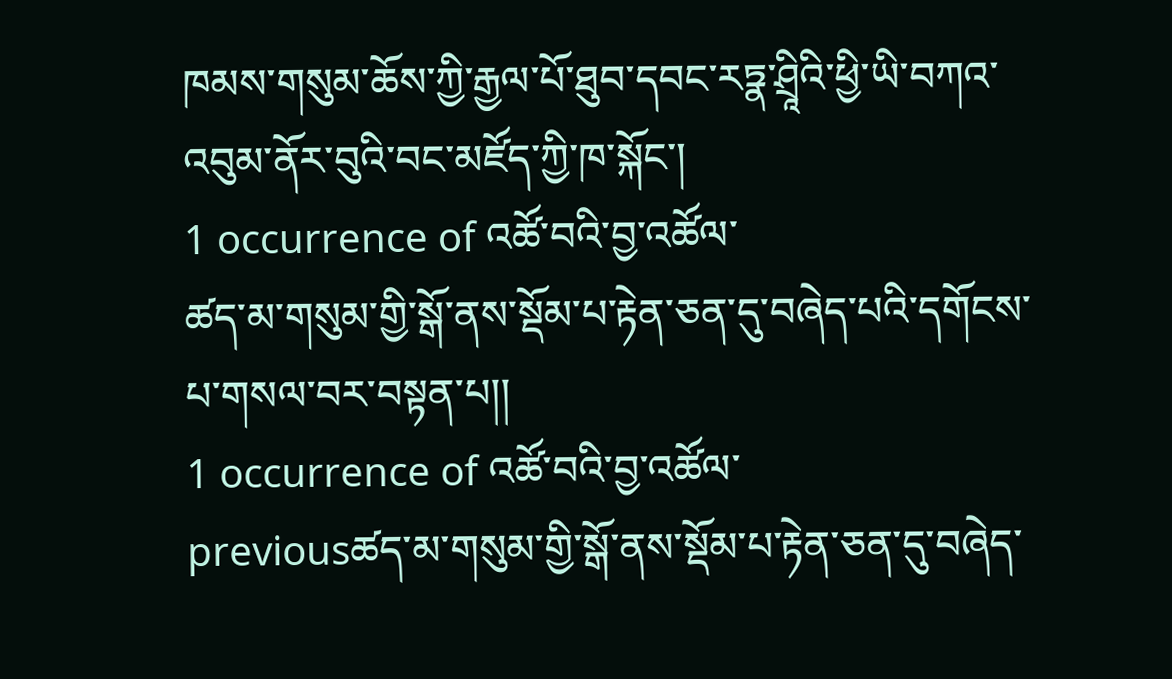ཁམས་གསུམ་ཆོས་ཀྱི་རྒྱལ་པོ་ཐུབ་དབང་རཏྣ་ཤྲཱིའི་ཕྱི་ཡི་བཀའ་འབུམ་ནོར་བུའི་བང་མཛོད་ཀྱི་ཁ་སྐོང་།
1 occurrence of འཚོ་བའི་བྱ་འཚོལ་
ཚད་མ་གསུམ་གྱི་སྒོ་ནས་སྡོམ་པ་རྟེན་ཅན་དུ་བཞེད་པའི་དགོངས་པ་གསལ་བར་བསྟན་པ།།
1 occurrence of འཚོ་བའི་བྱ་འཚོལ་
previousཚད་མ་གསུམ་གྱི་སྒོ་ནས་སྡོམ་པ་རྟེན་ཅན་དུ་བཞེད་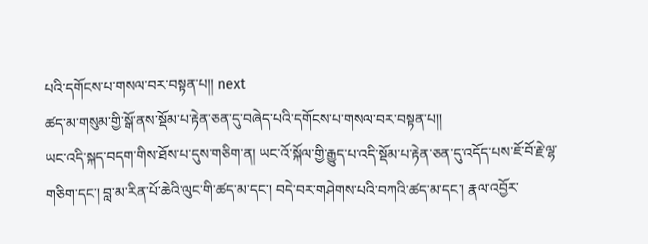པའི་དགོངས་པ་གསལ་བར་བསྟན་པ།། next
ཚད་མ་གསུམ་གྱི་སྒོ་ནས་སྡོམ་པ་རྟེན་ཅན་དུ་བཞེད་པའི་དགོངས་པ་གསལ་བར་བསྟན་པ།།
ཡང་འདི་སྐད་བདག་གིས་ཐོས་པ་དུས་གཅིག་ན། ཡང་འོ་སྐོལ་གྱི་རྒྱུད་པ་འདི་སྡོམ་པ་རྟེན་ཅན་དུ་འདོད་པས་ཇོ་བོ་རྗེ་ལྷ་གཅིག་དང་། བླ་མ་རིན་པོ་ཆེའི་ལུང་གི་ཚད་མ་དང་། བདེ་བར་གཤེགས་པའི་བཀའི་ཚད་མ་དང་། རྣལ་འབྱོར་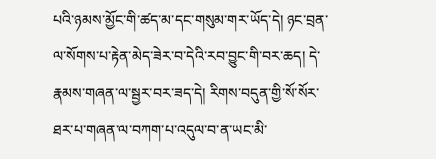པའི་ཉམས་མྱོང་གི་ཚད་མ་དང་གསུམ་གར་ཡོད་དེ། ཉང་བྲན་ལ་སོགས་པ་རྟེན་མེད་ཟེར་བ་དེའི་རབ་བྱུང་གི་བར་ཆད། དེ་རྣམས་གཞན་ལ་སྦྱར་བར་ཟད་དེ། རིགས་བདུན་གྱི་སོ་སོར་ཐར་པ་གཞན་ལ་བཀག་པ་འདུལ་བ་ན་ཡང་མི་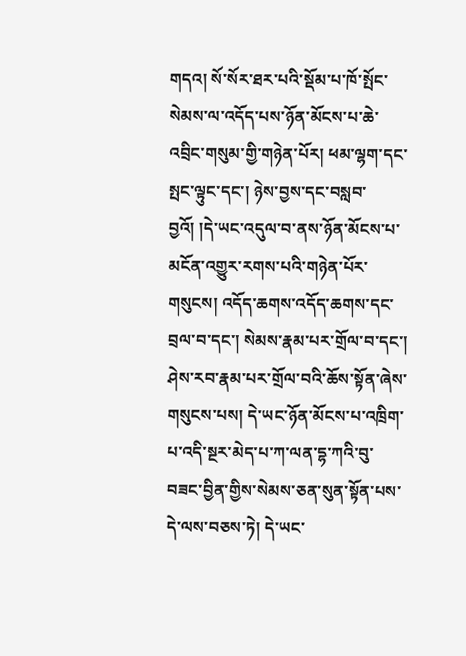གདའ། སོ་སོར་ཐར་པའི་སྡོམ་པ་ཁོ་སྤོང་སེམས་ལ་འདོད་པས་ཉོན་མོངས་པ་ཆེ་འབྲིང་གསུམ་གྱི་གཉེན་པོར། ཕམ་ལྷག་དང་སྤང་ལྟུང་དང་། ཉེས་བྱས་དང་བསླབ་བྱའོ། །དེ་ཡང་འདུལ་བ་ནས་ཉོན་མོངས་པ་མངོན་འགྱུར་རགས་པའི་གཉེན་པོར་གསུངས། འདོད་ཆགས་འདོད་ཆགས་དང་བྲལ་བ་དང་། སེམས་རྣམ་པར་གྲོལ་བ་དང་། ཤེས་རབ་རྣམ་པར་གྲོལ་བའི་ཆོས་སྟོན་ཞེས་གསུངས་པས། དེ་ཡང་ཉོན་མོངས་པ་འཁྲིག་པ་འདི་སྔར་མེད་པ་ཀ་ལན་དྷ་ཀའི་བུ་བཟང་བྱིན་གྱིས་སེམས་ཅན་སུན་སྟོན་པས་དེ་ལས་བཅས་ཏེ། དེ་ཡང་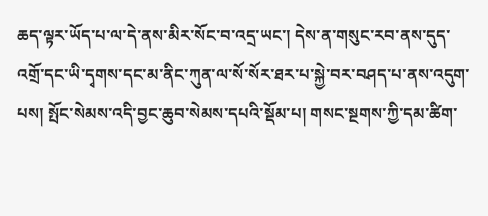ཆད་ལྟར་ཡོད་པ་ལ་དེ་ནས་མིར་སོང་བ་འདྲ་ཡང་། དེས་ན་གསུང་རབ་ནས་དུད་འགྲོ་དང་ཡི་དྭགས་དང་མ་ནིང་ཀུན་ལ་སོ་སོར་ཐར་པ་སྐྱེ་བར་བཤད་པ་ནས་འདུག་པས། སྤོང་སེམས་འདི་བྱང་ཆུབ་སེམས་དཔའི་སྡོམ་པ། གསང་སྔགས་ཀྱི་དམ་ཚིག་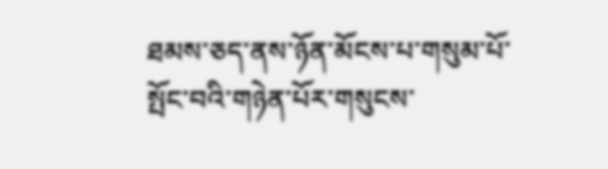ཐམས་ཅད་ནས་ཉོན་མོངས་པ་གསུམ་པོ་སྤོང་བའི་གཉེན་པོར་གསུངས་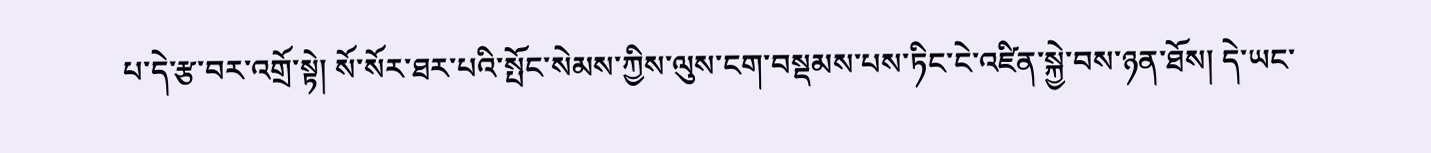པ་དེ་རྩ་བར་འགྲོ་སྟེ། སོ་སོར་ཐར་པའི་སྤོང་སེམས་ཀྱིས་ལུས་ངག་བསྡམས་པས་ཏིང་ངེ་འཛིན་སྐྱེ་བས་ཉན་ཐོས། དེ་ཡང་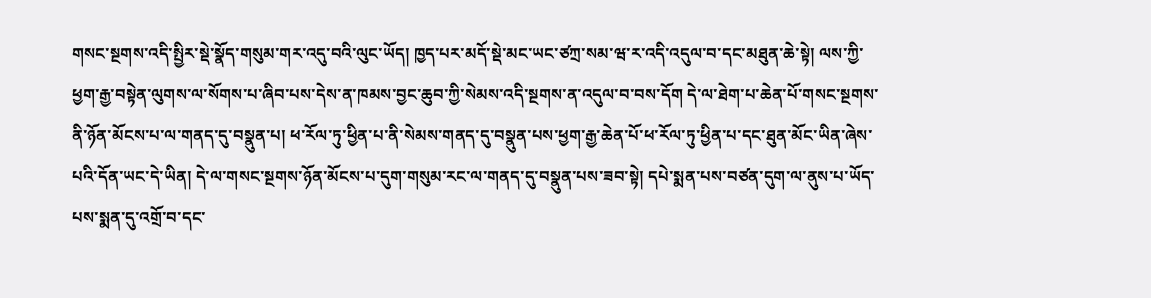གསང་སྔགས་འདི་སྤྱིར་སྡེ་སྣོད་གསུམ་གར་འདུ་བའི་ལུང་ཡོད། ཁྱད་པར་མདོ་སྡེ་མང་ཡང་ཙཀྲ་སམ་ཝ་ར་འདི་འདུལ་བ་དང་མཐུན་ཆེ་སྟེ། ལས་ཀྱི་ཕྱག་རྒྱ་བསྟེན་ལུགས་ལ་སོགས་པ་ཞིབ་པས་དེས་ན་ཁམས་བྱང་ཆུབ་ཀྱི་སེམས་འདི་སྔགས་ན་འདུལ་བ་བས་དོག དེ་ལ་ཐེག་པ་ཆེན་པོ་གསང་སྔགས་ནི་ཉོན་མོངས་པ་ལ་གནད་དུ་བསྣུན་པ། ཕ་རོལ་ཏུ་ཕྱིན་པ་ནི་སེམས་གནད་དུ་བསྣུན་པས་ཕྱག་རྒྱ་ཆེན་པོ་ཕ་རོལ་ཏུ་ཕྱིན་པ་དང་ཐུན་མོང་ཡིན་ཞེས་པའི་དོན་ཡང་དེ་ཡིན། དེ་ལ་གསང་སྔགས་ཉོན་མོངས་པ་དུག་གསུམ་རང་ལ་གནད་དུ་བསྣུན་པས་ཟབ་སྟེ། དཔེ་སྨན་པས་བཙན་དུག་ལ་ནུས་པ་ཡོད་པས་སྨན་དུ་འགྲོ་བ་དང་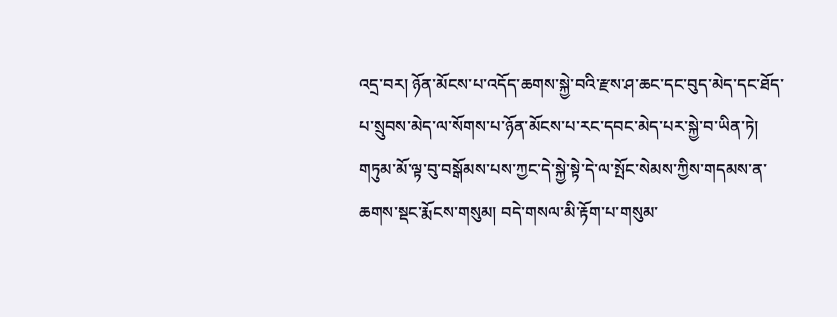འདྲ་བར། ཉོན་མོངས་པ་འདོད་ཆགས་སྐྱེ་བའི་རྫས་ཤ་ཆང་དང་བུད་མེད་དང་ཐོད་པ་སྲུབས་མེད་ལ་སོགས་པ་ཉོན་མོངས་པ་རང་དབང་མེད་པར་སྐྱེ་བ་ཡིན་ཏེ། གཏུམ་མོ་ལྟ་བུ་བསྒོམས་པས་ཀྱང་དེ་སྐྱེ་སྟེ་དེ་ལ་སྤོང་སེམས་ཀྱིས་གདམས་ན་ཆགས་སྡང་རྨོངས་གསུམ། བདེ་གསལ་མི་རྟོག་པ་གསུམ་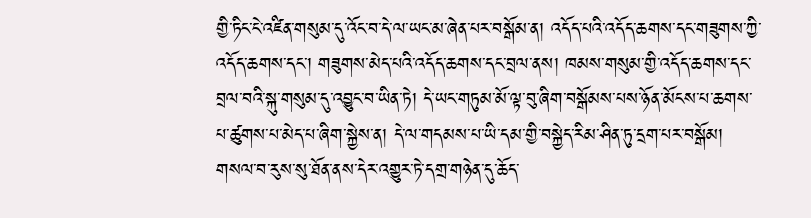གྱི་ཏིང་ངེ་འཛིན་གསུམ་དུ་འོང་བ་དེ་ལ་ཡང་མ་ཞེན་པར་བསྒོམ་ན། འདོད་པའི་འདོད་ཆགས་དང་གཟུགས་ཀྱི་འདོད་ཆགས་དང་། གཟུགས་མེད་པའི་འདོད་ཆགས་དང་བྲལ་ནས། ཁམས་གསུམ་གྱི་འདོད་ཆགས་དང་བྲལ་བའི་སྐུ་གསུམ་དུ་འབྱུང་བ་ཡིན་ཏེ། དེ་ཡང་གཏུམ་མོ་ལྟ་བུ་ཞིག་བསྒོམས་པས་ཉོན་མོངས་པ་ཆགས་པ་ཚུགས་པ་མེད་པ་ཞིག་སྐྱེས་ན། དེ་ལ་གདམས་པ་ཡི་དམ་གྱི་བསྐྱེད་རིམ་ཤིན་ཏུ་དྲག་པར་བསྒོམ། གསལ་བ་རུས་སུ་ཐོན་ནས་དེར་འགྱུར་ཏེ་དགྲ་གཉེན་དུ་ཆོད་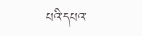པའི་དཔའ་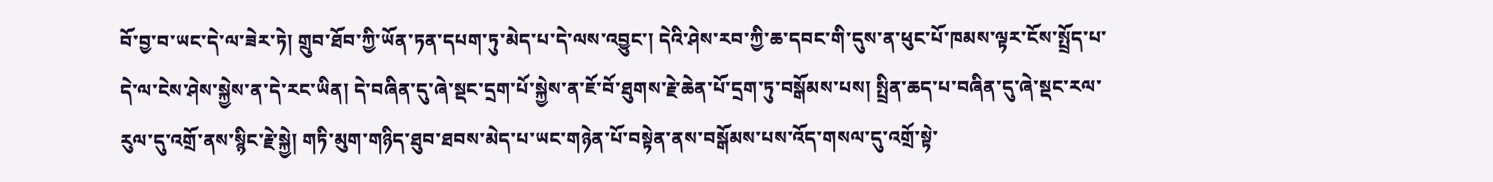བོ་བྱ་བ་ཡང་དེ་ལ་ཟེར་ཏེ། གྲུབ་ཐོབ་ཀྱི་ཡོན་ཏན་དཔག་ཏུ་མེད་པ་དེ་ལས་འབྱུང་། དེའི་ཤེས་རབ་ཀྱི་ཆ་དབང་གི་དུས་ན་ཕུང་པོ་ཁམས་ལྟར་ངོས་སྤྲོད་པ་དེ་ལ་ངེས་ཤེས་སྐྱེས་ན་དེ་རང་ཡིན། དེ་བཞིན་དུ་ཞེ་སྡང་དྲག་པོ་སྐྱེས་ན་ཇོ་བོ་ཐུགས་རྗེ་ཆེན་པོ་དྲག་ཏུ་བསྒོམས་པས། སྤྲིན་ཆད་པ་བཞིན་དུ་ཞེ་སྡང་རལ་རུལ་དུ་འགྲོ་ནས་སྙིང་རྗེ་སྐྱེ། གཏི་མུག་གཉིད་ཐུབ་ཐབས་མེད་པ་ཡང་གཉེན་པོ་བསྟེན་ནས་བསྒོམས་པས་འོད་གསལ་དུ་འགྲོ་སྟེ་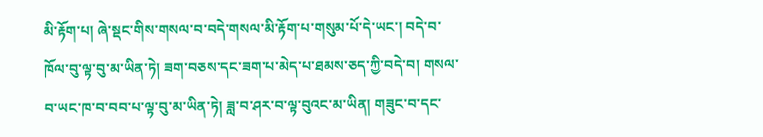མི་རྟོག་པ། ཞེ་སྡང་གིས་གསལ་བ་བདེ་གསལ་མི་རྟོག་པ་གསུམ་པོ་དེ་ཡང་། བདེ་བ་ཁོལ་བུ་ལྟ་བུ་མ་ཡིན་ཏེ། ཟག་བཅས་དང་ཟག་པ་མེད་པ་ཐམས་ཅད་ཀྱི་བདེ་བ། གསལ་བ་ཡང་ཁ་བ་བབ་པ་ལྟ་བུ་མ་ཡིན་ཏེ། ཟླ་བ་ཤར་བ་ལྟ་བུའང་མ་ཡིན། གཟུང་བ་དང་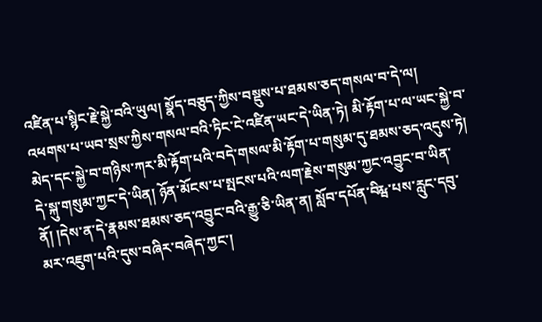འཛིན་པ་སྙིང་རྗེ་སྐྱེ་བའི་ཡུལ། སྣོད་བཅུད་ཀྱིས་བསྡུས་པ་ཐམས་ཅད་གསལ་བ་དེ་ལ། འཕགས་པ་ཡབ་སྲས་ཀྱིས་གསལ་བའི་ཏིང་ངེ་འཛིན་ཡང་དེ་ཡིན་ཏེ། མི་རྟོག་པ་ལ་ཡང་སྐྱེ་བ་མེད་དང་སྐྱེ་བ་གཉིས་ཀར་མི་རྟོག་པའི་བདེ་གསལ་མི་རྟོག་པ་གསུམ་དུ་ཐམས་ཅད་འདུས་ཏེ། དེ་སྐུ་གསུམ་ཀྱང་དེ་ཡིན། ཉོན་མོངས་པ་སྤངས་པའི་ལག་རྗེས་གསུམ་ཀྱང་འབྱུང་བ་ཡིན་ནོ། །དེས་ན་དེ་རྣམས་ཐམས་ཅད་འབྱུང་བའི་རྒྱུ་ཅི་ཡིན་ན། སློབ་དཔོན་བིརྺ་པས་རླུང་དབུ་མར་འཇུག་པའི་དུས་བཞིར་བཞེད་ཀྱང་།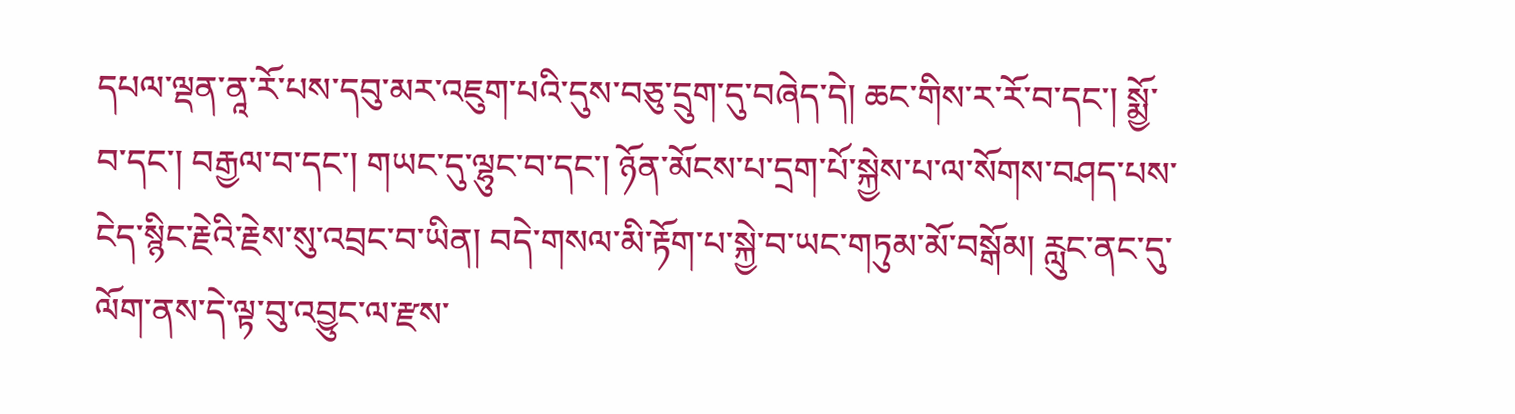དཔལ་ལྡན་ནཱ་རོ་པས་དབུ་མར་འཇུག་པའི་དུས་བཅུ་དྲུག་དུ་བཞེད་དེ། ཆང་གིས་ར་རོ་བ་དང་། སྨྱོ་བ་དང་། བརྒྱལ་བ་དང་། གཡང་དུ་ལྷུང་བ་དང་། ཉོན་མོངས་པ་དྲག་པོ་སྐྱེས་པ་ལ་སོགས་བཤད་པས་ངེད་སྙིང་རྗེའི་རྗེས་སུ་འབྲང་བ་ཡིན། བདེ་གསལ་མི་རྟོག་པ་སྐྱེ་བ་ཡང་གཏུམ་མོ་བསྒོམ། རླུང་ནང་དུ་ལོག་ནས་དེ་ལྟ་བུ་འབྱུང་ལ་རྫས་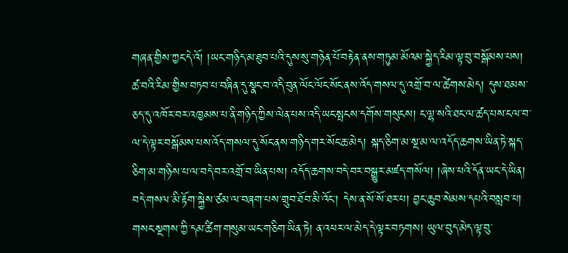གཞན་གྱིས་ཀྱང་དེ་འོ། །ཡང་གཉིད་མ་ཐུབ་པའི་དུས་སུ་གཉེན་པོ་བརྟེན་ནས་གཏུམ་མོའམ་སྐྱེད་རིམ་ལྟ་བུ་བསྒོམས་པས། ཚ་བའི་རིམ་གྱིས་བཏབ་པ་བཞིན་དུ་སྣང་བ་འདི་བུན་ལོང་ལོང་སོང་ནས་འོད་གསལ་དུ་འགྲོ་བ་ལ་ཚེགས་མེད། དུས་ཐམས་ཅད་དུ་འཁོར་བར་འཁྱམས་པ་ནི་གཉིད་ཀྱིས་ལེན་པས་འདི་ཡང་སྤངས་དགོས་གསུངས། ང་ལྷ་སའི་ཐང་ལ་ཚད་པས་ངལ་བ་ལ་དེ་ལྟར་བསྒོམས་པས་འོད་གསལ་དུ་སོང་ནས་གཉིད་གར་སོང་ཆ་མེད། སྐད་ཅིག་མ་སྔ་མ་ལ་འདོད་ཆགས་ཡིན་ཏེ་སྐད་ཅིག་མ་གཉིས་པ་ལ་བདེ་བར་འགྲོ་བ་ཡིན་པས། འདོད་ཆགས་བདེ་བར་བསྒྱུར་མཛད་གསོལ། །ཞེས་པའི་དོན་ཡང་དེ་ཡིན། བདེ་གསལ་མི་རྟོག་སྐྱེས་ཙམ་ལ་བཞག་པས་གྲུབ་ཐོབ་མི་འོང་། དེས་ན་སོ་སོ་ཐར་པ། བྱང་ཆུབ་སེམས་དཔའི་བསླབ་པ། གསང་སྔགས་ཀྱི་དམ་ཚིག་གསུམ་ཡང་གཅིག་ཡིན་ཏེ། ན་འཕར་ལ་མེད་དེ་ལྟར་བཏགས། ཡུལ་བུད་མེད་ལྟ་བུ་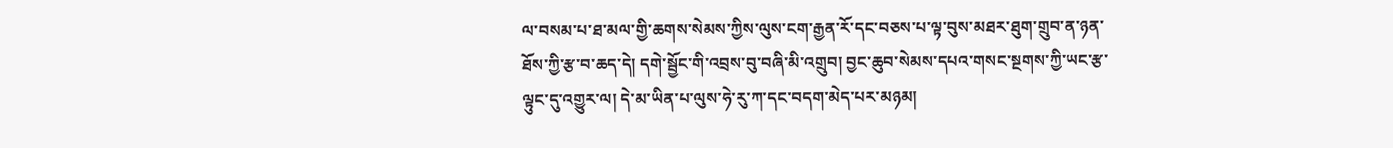ལ་བསམ་པ་ཐ་མལ་གྱི་ཆགས་སེམས་ཀྱིས་ལུས་ངག་རྒྱན་རོ་དང་བཅས་པ་ལྟ་བུས་མཐར་ཐུག་གྲུབ་ན་ཉན་ཐོས་ཀྱི་རྩ་བ་ཆད་དེ། དགེ་སྦྱོང་གི་འབྲས་བུ་བཞི་མི་འགྲུབ། བྱང་ཆུབ་སེམས་དཔའ་གསང་སྔགས་ཀྱི་ཡང་རྩ་ལྟུང་དུ་འགྱུར་ལ། དེ་མ་ཡིན་པ་ལུས་ཧེ་རུ་ཀ་དང་བདག་མེད་པར་མཉམ།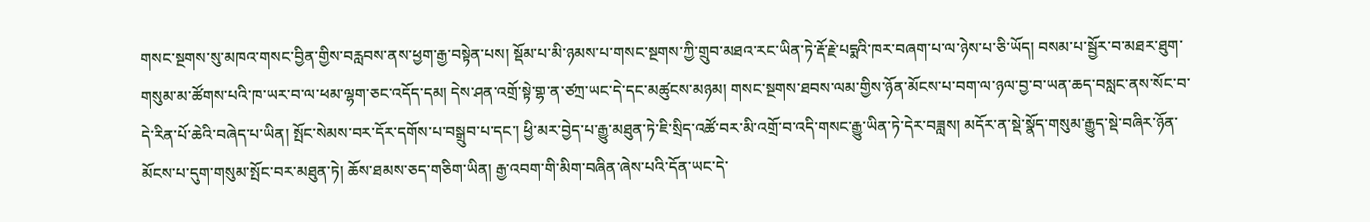གསང་སྔགས་སུ་མཁའ་གསང་བྱིན་གྱིས་བརླབས་ནས་ཕྱག་རྒྱ་བསྟེན་པས། སྡོམ་པ་མི་ཉམས་པ་གསང་སྔགས་ཀྱི་གྲུབ་མཐའ་རང་ཡིན་ཏེ་རྡོ་རྗེ་པདྨའི་ཁར་བཞག་པ་ལ་ཉེས་པ་ཅི་ཡོད། བསམ་པ་སྦྱོར་བ་མཐར་ཐུག་གསུམ་མ་ཚོགས་པའི་ཁ་ཡར་བ་ལ་ཕམ་ལྷག་ཅང་འདོད་དམ། དེས་ཤན་འགྲོ་སྟེ་གྷ་ན་ཙཀྲ་ཡང་དེ་དང་མཚུངས་མཉམ། གསང་སྔགས་ཐབས་ལམ་གྱིས་ཉོན་མོངས་པ་བག་ལ་ཉལ་བྱ་བ་ཡན་ཆད་བསླང་ནས་སོང་བ་དེ་རིན་པོ་ཆེའི་བཞེད་པ་ཡིན། སྤོང་སེམས་བར་དོར་དགོས་པ་བསྒྲུབ་པ་དང་། ཕྱི་མར་བྱེད་པ་རྒྱུ་མཐུན་ཏེ་ཇི་སྲིད་འཚོ་བར་མི་འགྲོ་བ་འདི་གསང་རྒྱུ་ཡིན་ཏེ་དེར་བཟླས། མདོར་ན་སྡེ་སྣོད་གསུམ་རྒྱུད་སྡེ་བཞིར་ཉོན་མོངས་པ་དུག་གསུམ་སྤོང་བར་མཐུན་ཏེ། ཆོས་ཐམས་ཅད་གཅིག་ཡིན། རྒྱ་འབག་གི་མིག་བཞིན་ཞེས་པའི་དོན་ཡང་དེ་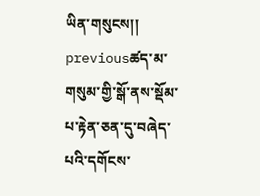ཡིན་གསུངས།།
previousཚད་མ་གསུམ་གྱི་སྒོ་ནས་སྡོམ་པ་རྟེན་ཅན་དུ་བཞེད་པའི་དགོངས་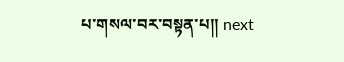པ་གསལ་བར་བསྟན་པ།། next